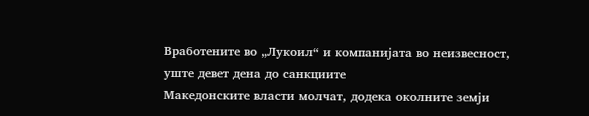Вработените во „Лукоил“ и компанијата во неизвесност, уште девет дена до санкциите
Македонските власти молчат, додека околните земји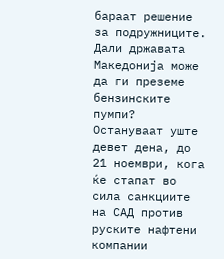бараат решение за подружниците. Дали државата Македонија може да ги преземе бензинските пумпи?
Остануваат уште девет дена, до 21 ноември, кога ќе стапат во сила санкциите на САД против руските нафтени компании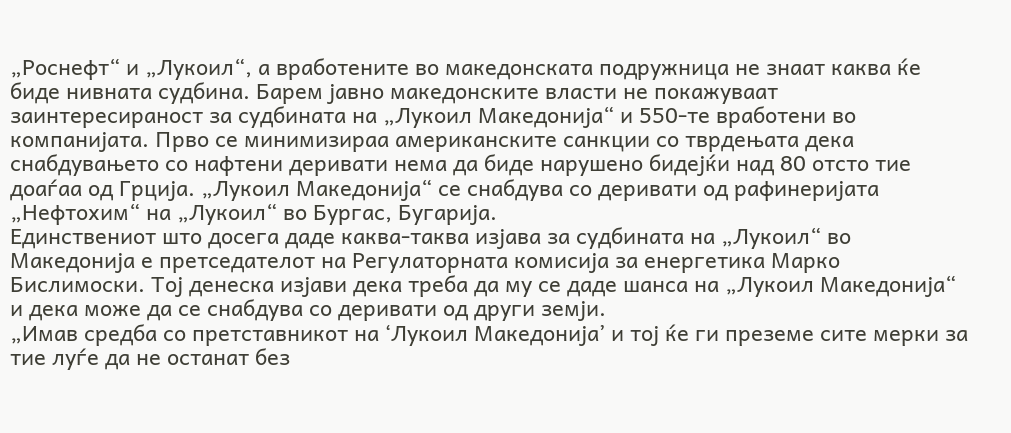„Роснефт“ и „Лукоил“, а вработените во македонската подружница не знаат каква ќе биде нивната судбина. Барем јавно македонските власти не покажуваат заинтересираност за судбината на „Лукоил Македонија“ и 550-те вработени во компанијата. Прво се минимизираа американските санкции со тврдењата дека снабдувањето со нафтени деривати нема да биде нарушено бидејќи над 80 отсто тие доаѓаа од Грција. „Лукоил Македонија“ се снабдува со деривати од рафинеријата „Нефтохим“ на „Лукоил“ во Бургас, Бугарија.
Единствениот што досега даде каква-таква изјава за судбината на „Лукоил“ во Македонија е претседателот на Регулаторната комисија за енергетика Марко Бислимоски. Тој денеска изјави дека треба да му се даде шанса на „Лукоил Македонија“ и дека може да се снабдува со деривати од други земји.
„Имав средба со претставникот на ‘Лукоил Македонија’ и тој ќе ги преземе сите мерки за тие луѓе да не останат без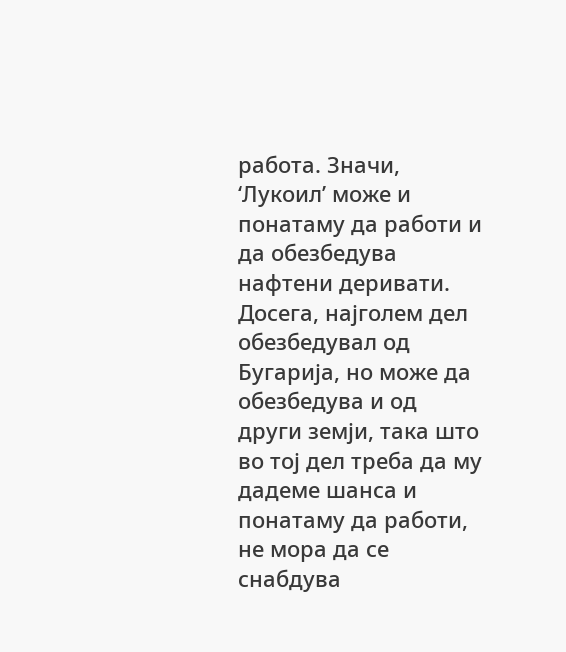работа. Значи, ‘Лукоил’ може и понатаму да работи и да обезбедува нафтени деривати. Досега, најголем дел обезбедувал од Бугарија, но може да обезбедува и од други земји, така што во тој дел треба да му дадеме шанса и понатаму да работи, не мора да се снабдува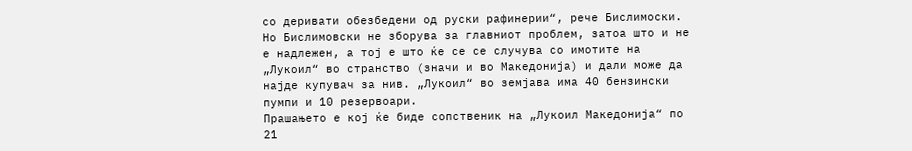со деривати обезбедени од руски рафинерии“, рече Бислимоски.
Но Бислимовски не зборува за главниот проблем, затоа што и не е надлежен, а тој е што ќе се се случува со имотите на „Лукоил“ во странство (значи и во Македонија) и дали може да најде купувач за нив. „Лукоил“ во земјава има 40 бензински пумпи и 10 резервоари.
Прашањето е кој ќе биде сопственик на „Лукоил Македонија“ по 21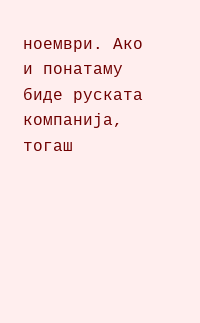ноември. Ако и понатаму биде руската компанија, тогаш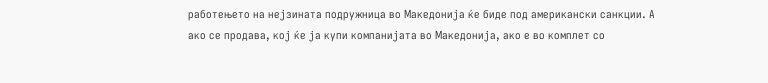работењето на нејзината подружница во Македонија ќе биде под американски санкции. А ако се продава, кој ќе ја купи компанијата во Македонија, ако е во комплет со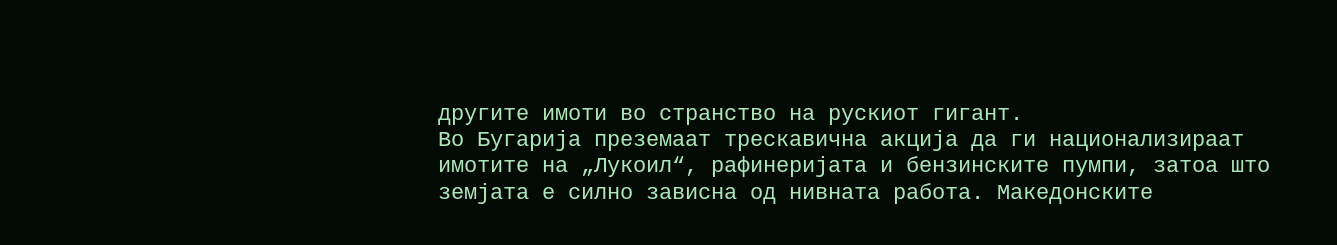другите имоти во странство на рускиот гигант.
Во Бугарија преземаат трескавична акција да ги национализираат имотите на „Лукоил“, рафинеријата и бензинските пумпи, затоа што земјата е силно зависна од нивната работа. Македонските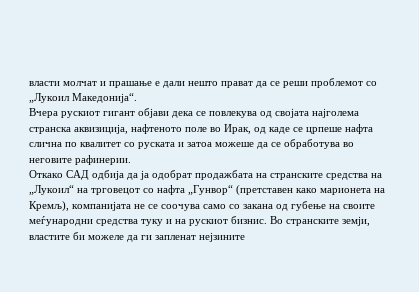власти молчат и прашање е дали нешто прават да се реши проблемот со „Лукоил Македонија“.
Вчера рускиот гигант објави дека се повлекува од својата најголема странска аквизиција, нафтеното поле во Ирак, од каде се црпеше нафта слична по квалитет со руската и затоа можеше да се обработува во неговите рафинерии.
Откако САД одбија да ја одобрат продажбата на странските средства на „Лукоил“ на трговецот со нафта „Гунвор“ (претставен како марионета на Кремљ), компанијата не се соочува само со закана од губење на своите меѓународни средства туку и на рускиот бизнис. Во странските земји, властите би можеле да ги запленат нејзините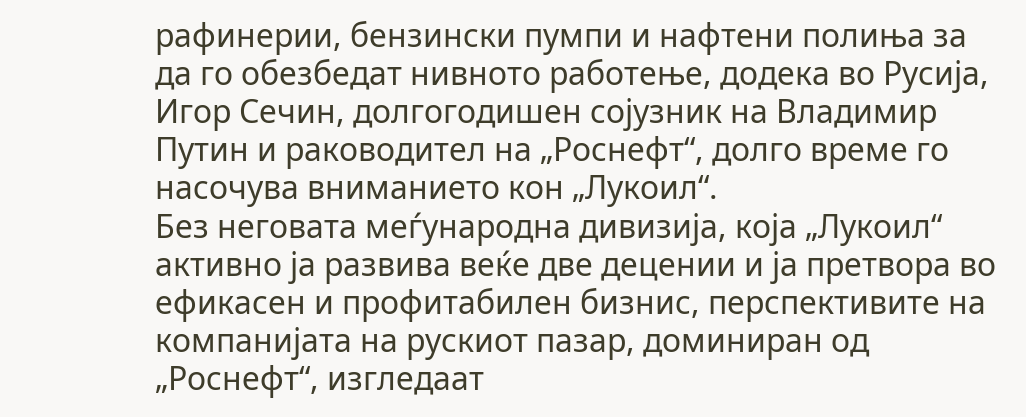рафинерии, бензински пумпи и нафтени полиња за да го обезбедат нивното работење, додека во Русија, Игор Сечин, долгогодишен сојузник на Владимир Путин и раководител на „Роснефт“, долго време го насочува вниманието кон „Лукоил“.
Без неговата меѓународна дивизија, која „Лукоил“ активно ја развива веќе две децении и ја претвора во ефикасен и профитабилен бизнис, перспективите на компанијата на рускиот пазар, доминиран од „Роснефт“, изгледаат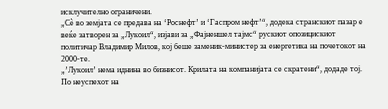исклучително ограничени.
„Сè во земјата се предава на ‘Роснефт’ и ‘Гаспром нефт’“, додека странскиот пазар е веќе затворен за „Лукоил“, изјави за „Фајненшел тајмс“ рускиот опозицискиот политичар Владимир Милов, кој беше заменик-министер за енергетика на почетокот на 2000-те.
„’Лукоил’ нема иднина во бизнисот. Крилата на компанијата се скратени“, додаде тој.
По неуспехот на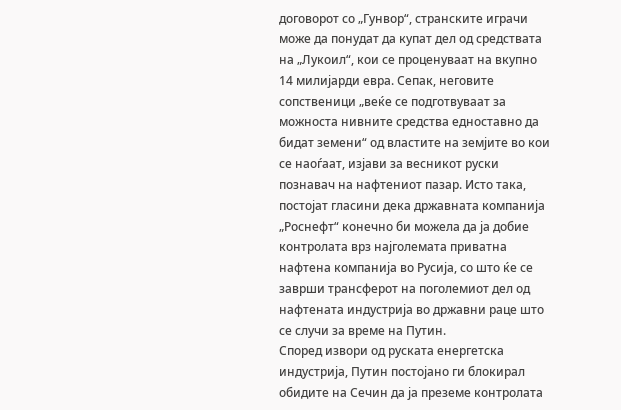договорот со „Гунвор“, странските играчи може да понудат да купат дел од средствата на „Лукоил“, кои се проценуваат на вкупно 14 милијарди евра. Сепак, неговите сопственици „веќе се подготвуваат за можноста нивните средства едноставно да бидат земени“ од властите на земјите во кои се наоѓаат, изјави за весникот руски познавач на нафтениот пазар. Исто така, постојат гласини дека државната компанија „Роснефт“ конечно би можела да ја добие контролата врз најголемата приватна нафтена компанија во Русија, со што ќе се заврши трансферот на поголемиот дел од нафтената индустрија во државни раце што се случи за време на Путин.
Според извори од руската енергетска индустрија, Путин постојано ги блокирал обидите на Сечин да ја преземе контролата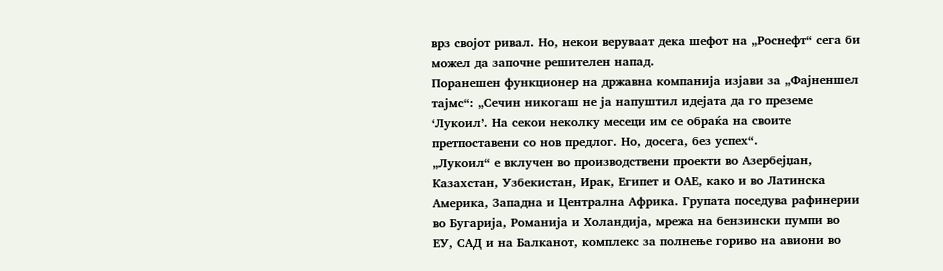врз својот ривал. Но, некои веруваат дека шефот на „Роснефт“ сега би можел да започне решителен напад.
Поранешен функционер на државна компанија изјави за „Фајненшел тајмс“: „Сечин никогаш не ја напуштил идејата да го преземе ‘Лукоил’. На секои неколку месеци им се обраќа на своите претпоставени со нов предлог. Но, досега, без успех“.
„Лукоил“ е вклучен во производствени проекти во Азербејџан, Казахстан, Узбекистан, Ирак, Египет и ОАЕ, како и во Латинска Америка, Западна и Централна Африка. Групата поседува рафинерии во Бугарија, Романија и Холандија, мрежа на бензински пумпи во ЕУ, САД и на Балканот, комплекс за полнење гориво на авиони во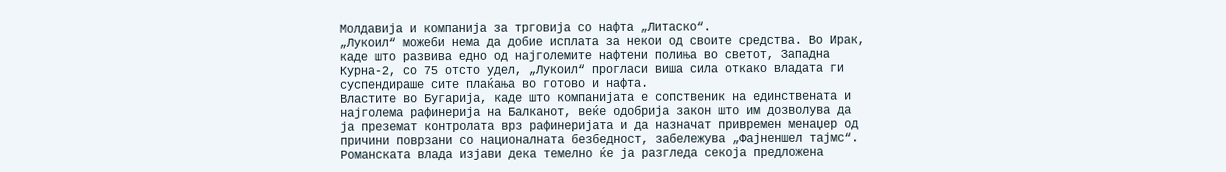Молдавија и компанија за трговија со нафта „Литаско“.
„Лукоил“ можеби нема да добие исплата за некои од своите средства. Во Ирак, каде што развива едно од најголемите нафтени полиња во светот, Западна Курна-2, со 75 отсто удел, „Лукоил“ прогласи виша сила откако владата ги суспендираше сите плаќања во готово и нафта.
Властите во Бугарија, каде што компанијата е сопственик на единствената и најголема рафинерија на Балканот, веќе одобрија закон што им дозволува да ја преземат контролата врз рафинеријата и да назначат привремен менаџер од причини поврзани со националната безбедност, забележува „Фајненшел тајмс“. Романската влада изјави дека темелно ќе ја разгледа секоја предложена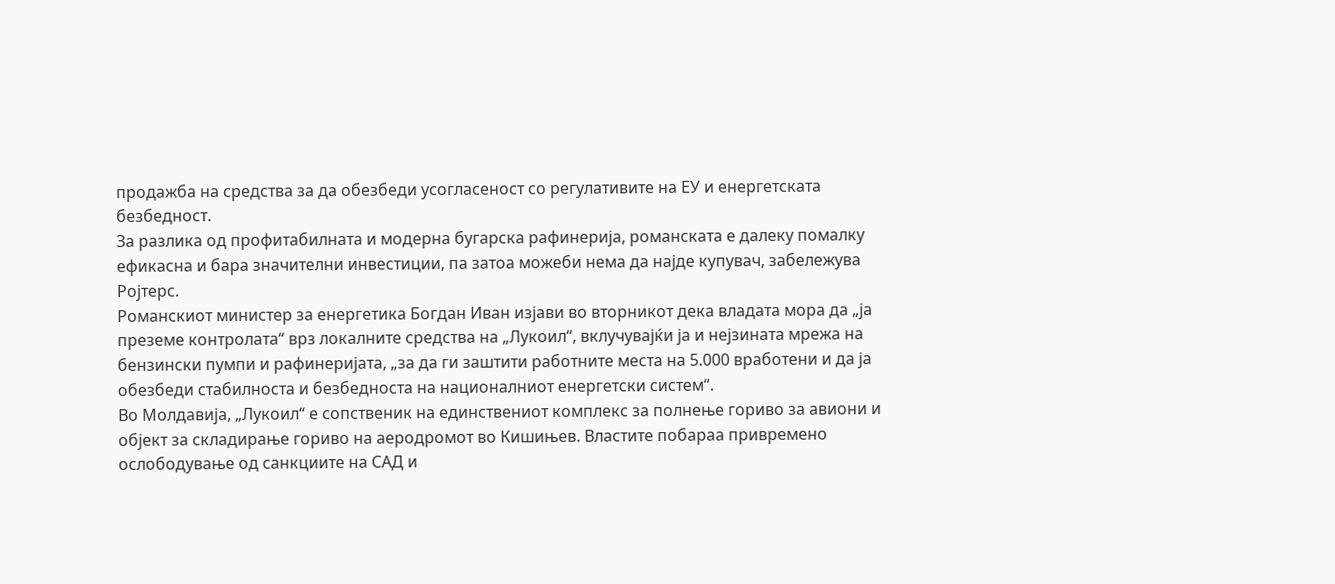продажба на средства за да обезбеди усогласеност со регулативите на ЕУ и енергетската безбедност.
За разлика од профитабилната и модерна бугарска рафинерија, романската е далеку помалку ефикасна и бара значителни инвестиции, па затоа можеби нема да најде купувач, забележува Ројтерс.
Романскиот министер за енергетика Богдан Иван изјави во вторникот дека владата мора да „ја преземе контролата“ врз локалните средства на „Лукоил“, вклучувајќи ја и нејзината мрежа на бензински пумпи и рафинеријата, „за да ги заштити работните места на 5.000 вработени и да ја обезбеди стабилноста и безбедноста на националниот енергетски систем“.
Во Молдавија, „Лукоил“ е сопственик на единствениот комплекс за полнење гориво за авиони и објект за складирање гориво на аеродромот во Кишињев. Властите побараа привремено ослободување од санкциите на САД и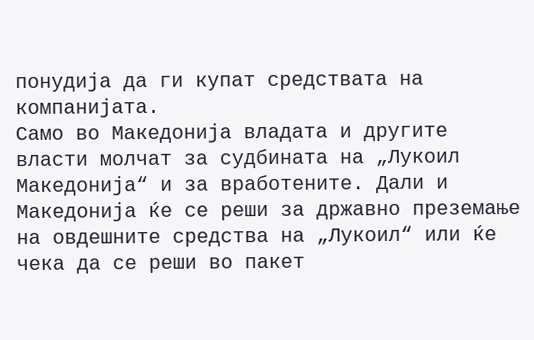понудија да ги купат средствата на компанијата.
Само во Македонија владата и другите власти молчат за судбината на „Лукоил Македонија“ и за вработените. Дали и Македонија ќе се реши за државно преземање на овдешните средства на „Лукоил“ или ќе чека да се реши во пакет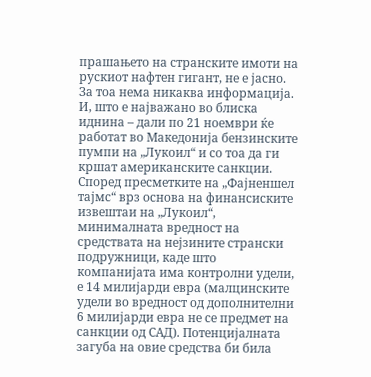прашањето на странските имоти на рускиот нафтен гигант, не е јасно. За тоа нема никаква информација. И, што е најважано во блиска иднина – дали по 21 ноември ќе работат во Македонија бензинските пумпи на „Лукоил“ и со тоа да ги кршат американските санкции.
Според пресметките на „Фајненшел тајмс“ врз основа на финансиските извештаи на „Лукоил“, минималната вредност на средствата на нејзините странски подружници, каде што компанијата има контролни удели, е 14 милијарди евра (малцинските удели во вредност од дополнителни 6 милијарди евра не се предмет на санкции од САД). Потенцијалната загуба на овие средства би била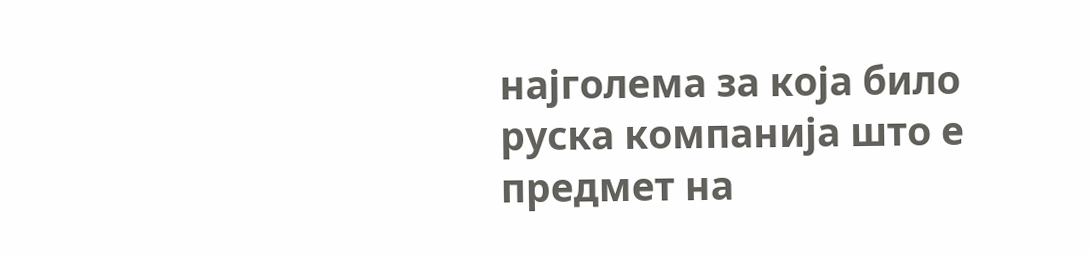најголема за која било руска компанија што е предмет на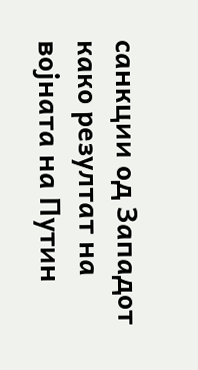санкции од Западот како резултат на војната на Путин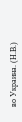во Украина. (Н.В.)